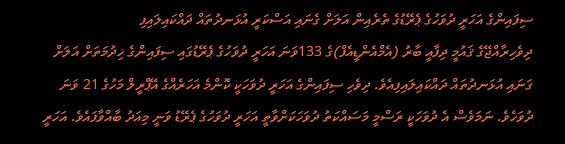ސިފައިންގެ އަހަރީ ދުވަހުގެ ޕެރޭޑުގެ ތެރެއިން އަލަށް ގެނައި އަސްކަރީ އުޅަނދުތައް ދައްކައިލައިފި
ދިވެހިރާއްޖޭގެ ޤައުމީ ދިފާއީ ބާރު (އެމްއެންޑީއެފް)ގެ 133ވަނަ އަހަރީ ދުވަހުގެ ޕެރޭޑުގައި ސިފައިންގެ ޚިދުމަތަށް އަލަށް ގަނައި އުޅަނދުތައް ދައްކައިލައިފިއެވެ. ދިވެހި ސިފައިންގެ އަހަރީ ދުވަހަކީ ކޮންމެ އަހަރެއްގެ އޭޕްރީލް މަހުގެ 21 ވަނަ ދުވަހެވެ. ނަމަވެސް އެ ދުވަހަކީ ރަސްމީ މަސައްކަތު ދުވަހަކަށްވާތީ އަހަރީ ދުވަހުގެ ޕެރޭޑު ވަނީ މިއަދު ބާއްވާފައެވެ. އަހަރީ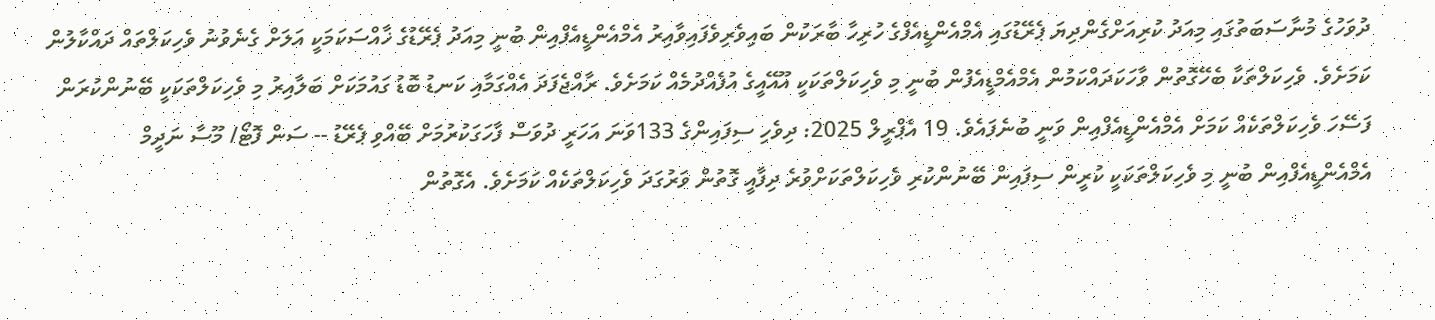ދުވަހުގެ މުނާސަބަތުގައި މިއަދު ކުރިއަށްގެންދިޔަ ޕެރޭޑުގައި އެމްއެންޑީއެފްގެ ހުރިހާ ބާރަކުން ބައިވެރިވެފައިވާއިރު އެމްއެންޑީއެފްއިން ބުނީ މިއަދު ޕެރޭޑުގެ ޚާއްސަކަމަކީ އަލަށް ގެނެވުނު ވެހިކަލްތައް ދައްކާލުން ކަމަށެވެ. ވެހިކަލްތަކާ ބެހޭގޮތުން ވާހަކަދައްކަމުން އެމްއެމްޑީއެފުން ބުނީ މި ވެހިކަލްތަކަކީ އޫއޭއީގެ އުފެއްދުމެއް ކަމަށެވެ. ރާއްޖެފަދަ އެއްގަމާއި ކަނޑު ބޮޑު ގައުމަކަށް ބަލާއިރު މި ވެހިކަލްތަކަކީ ބޭނުންކުރަން ފަސޭހަ ވެހިކަލްތަކެއް ކަމަށް އެމްއެންޑީއެފްއިން ވަނީ ބުނެފައެވެ. 19 އެޕްރީލް 2025: ދިވެހި ސިފައިންގެ 133ވަނަ އަހަރީ ދުވަސް ފާހަގަކުރުމަށް ބޭއްވި ޕެރޭޑު -- ސަން ފޮޓޯ/ މޫސާ ނަދީމް އެމްއެންޑީއެފްއިން ބުނީ މި ވެހިކަލްތަކަކީ ކުރީން ސިފައިން ބޭނުންކުރި ވެހިކަލްތަކަށްވުރެ ދިފާއީ ގޮތުން ވަރުގަދަ ވެހިކަލްތަކެއް ކަމަށެވެ. އެގޮތުން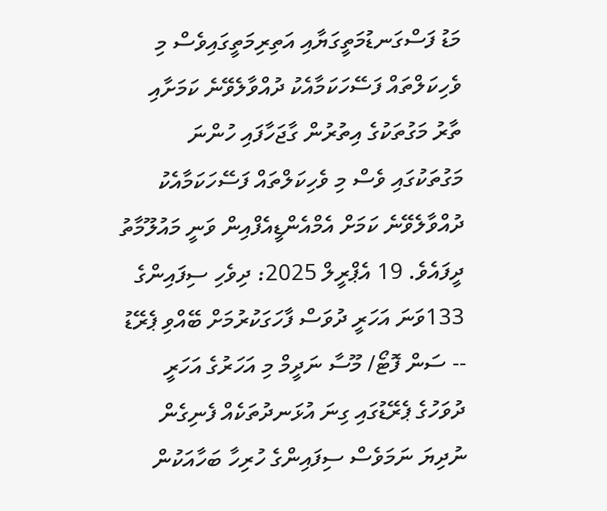މަޑު ފަސްގަނޑުމަތީގަޔާއި އަތިރިމަތީގައިވެސް މި ވެހިކަލްތައް ފަސޭހަކަމާއެކު ދުއްވާލެވޭނެ ކަމަށާއި ތާރު މަގުތަކުގެ އިތުރުން ގާޖަހާފައި ހުންނަ މަގުތަކުގައި ވެސް މި ވެހިކަލްތައް ފަސޭހަކަމާއެކު ދުއްވާލެވޭނެ ކަމަށް އެމްއެންޑީއެފްއިން ވަނީ މައުލޫމާތު ދީފައެވެ. 19 އެޕްރީލް 2025: ދިވެހި ސިފައިންގެ 133ވަނަ އަހަރީ ދުވަސް ފާހަގަކުރުމަށް ބޭއްވި ޕެރޭޑު -- ސަން ފޮޓޯ/ މޫސާ ނަދީމް މި އަހަރުގެ އަހަރީ ދުވަހުގެ ޕެރޭޑުގައި ގިނަ އުޅަނދުތަކެއް ފެނިގެން ނުދިޔަ ނަމަވެސް ސިފައިންގެ ހުރިހާ ބަހާއަކުން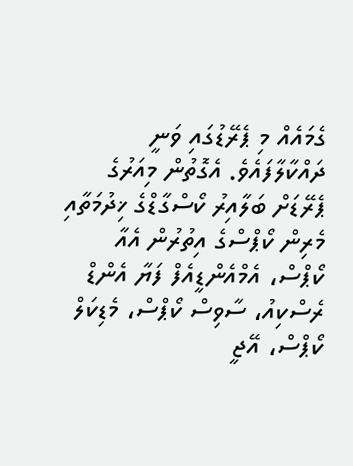ގެމައެއް މި ޕެރޭޑުގައި ވަނީ ދައްކާލާފައެވެ. އެގޮތުން މިއަރުގެ ޕެރޭޑަށް ބަލާއިރު ކޯސްގާޑްގެ ޚިދުމަތާއި މެރިން ކޯޕްސްގެ އިތުރުން އެއާ ކޯޕްސް، އެމްއެންޑީއެފް ފަޔާ އެންޑް ރެސްކިއު، ސާވިސް ކޯޕްސް، މެޑިކަލް ކޯޕްސް، އޭޖީ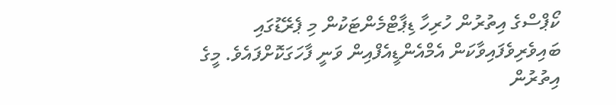ކޯޕްސްގެ އިތުރުން ހުރިހާ ޑިޕާޓްމެންޓަކުން މި ޕެރޭޑުގައި ބައިވެރިވެފައިވާކަން އެމްއެންޑީއެފްއިން ވަނީ ފާހަގަކޮށްފައެވެ. މީގެ އިތުރުން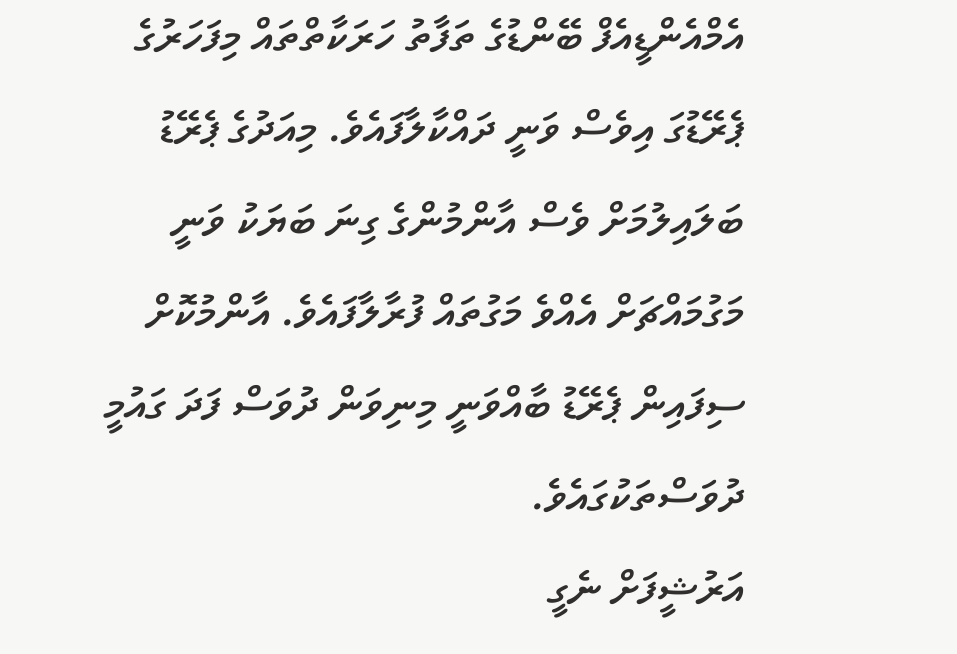އެމްއެންޑީއެފް ބޭންޑުގެ ތަފާތު ހަރަކާތްތައް މިފަހަރުގެ ޕެރޭޑުގަ އިވެސް ވަނީ ދައްކާލާފައެވެ. މިއަދުގެ ޕެރޭޑު ބަލައިލުމަށް ވެސް އާންމުންގެ ގިނަ ބަޔަކު ވަނީ މަގުމައްޗަށް އެއްވެ މަގުތައް ފުރާލާފައެވެ. އާންމުކޮށް ސިފައިން ޕެރޭޑު ބާއްވަނީ މިނިވަން ދުވަސް ފަދަ ގައުމީ ދުވަސްތަކުގައެވެ.
އަރުޝީފަށް ނެގީ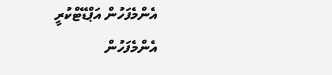އެންމެފަހުން އަޕްޑޭޓްކުރީ
އެންމެފަހުން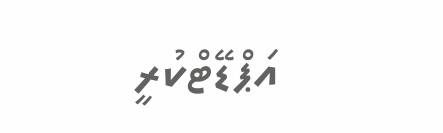އަޕްޑޭޓްކުރީ